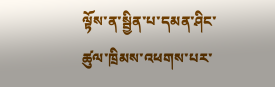ལྟོས་ན་སྦྱིན་པ་དམན་ཤིང་ཚུལ་ཁྲིམས་འཕགས་པར་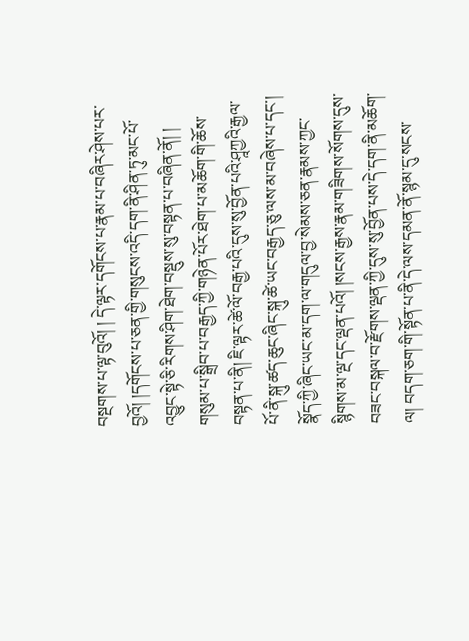བསྔགས་པ་ལྟ་བུའོ། ། དེ་ལྟར་དགོངས་པ་རྣམ་པ་བཞིར་ཤེས་པར་བྱའོ། །དགོངས་པ་ཅན་གྱི་གསུངས་འདི་དག་ནི་ཤིན་ཏུ་མང་པོ་འབྱུང་སྟེ་ཅི་རིགས་ཤིག་ཐེག་བསྡུས་སུ་བསྟན་པ་བཞིན་ནོ། ། གསུམ་པ་སྒྲིབ་པ་བརྒྱད་ཀྱི་གཉེན་པོར་ཐེག་པ་མཆོག་གི་ཆོས་བསྟན་པ་ནི། ཇི་ལྟར་ཚེ་ལོ་བརྒྱ་པའི་དུས་སུ་བྱོན་པའི་ཤཱཀྱའི་རྒྱལ་པོ་ནི་སྐུ་ཚད་ཆུང་ཞིང་སྐུ་ཚེ་ཡང་བརྒྱད་ཅུ་ལས་མ་བཞེས་པ་དང་། སྣོད་ཀྱི་ཞིང་ཡང་མ་དག་ལ་གདུལ་བྱ་སེམས་ཅན་རྣམས་ཀྱང་སྙིགས་མ་ལྔ་དང་ལྡན་པའོ། །སངས་རྒྱས་རྣམ་གཟིགས་སོགས་དུས་བཟང་བསྐལ་བ་རྫོགས་ལྡན་ཀྱི་དུས་སུ་བྱོན་པས་དེ་དག་ནི་མཆོག་ལ། བདག་ཅག་གི་སྟོན་པ་ནི་དེ་ལས་དམན་ནོ་སྙམ་དུ་སངས་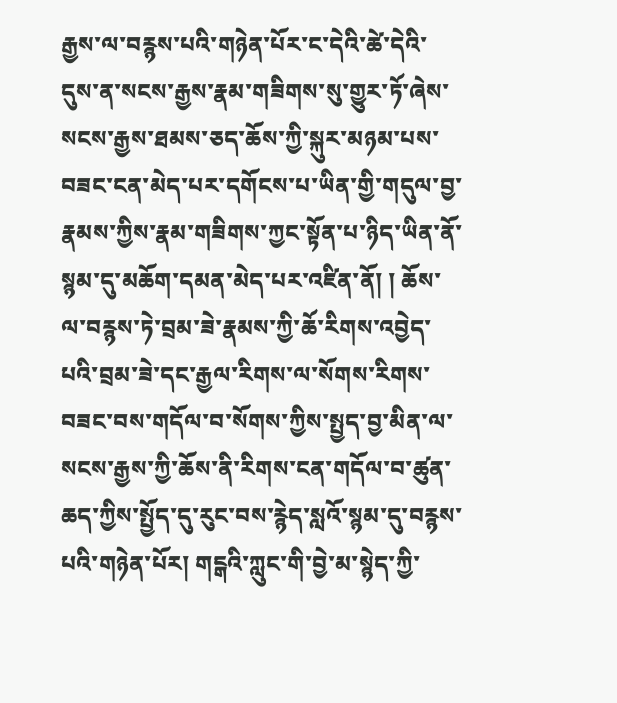རྒྱས་ལ་བརྙས་པའི་གཉེན་པོར་ང་དེའི་ཚེ་དེའི་དུས་ན་སངས་རྒྱས་རྣམ་གཟིགས་སུ་གྱུར་ཏོ་ཞེས་སངས་རྒྱས་ཐམས་ཅད་ཆོས་ཀྱི་སྐུར་མཉམ་པས་བཟང་ངན་མེད་པར་དགོངས་པ་ཡིན་གྱི་གདུལ་བྱ་རྣམས་ཀྱིས་རྣམ་གཟིགས་ཀྱང་སྟོན་པ་ཉིད་ཡིན་ནོ་སྙམ་དུ་མཆོག་དམན་མེད་པར་འཛིན་ནོ། ། ཆོས་ལ་བརྙས་ཏེ་བྲམ་ཟེ་རྣམས་ཀྱི་ཆོ་རིགས་འབྱེད་པའི་བྲམ་ཟེ་དང་རྒྱལ་རིགས་ལ་སོགས་རིགས་བཟང་བས་གདོལ་བ་སོགས་ཀྱིས་སྤྱད་བྱ་མིན་ལ་སངས་རྒྱས་ཀྱི་ཆོས་ནི་རིགས་ངན་གདོལ་བ་ཚུན་ཆད་ཀྱིས་སྤྱོད་དུ་རུང་བས་རྙེད་སླའོ་སྙམ་དུ་བརྙས་པའི་གཉེན་པོར། གངྒའི་ཀླུང་གི་བྱེ་མ་སྙེད་ཀྱི་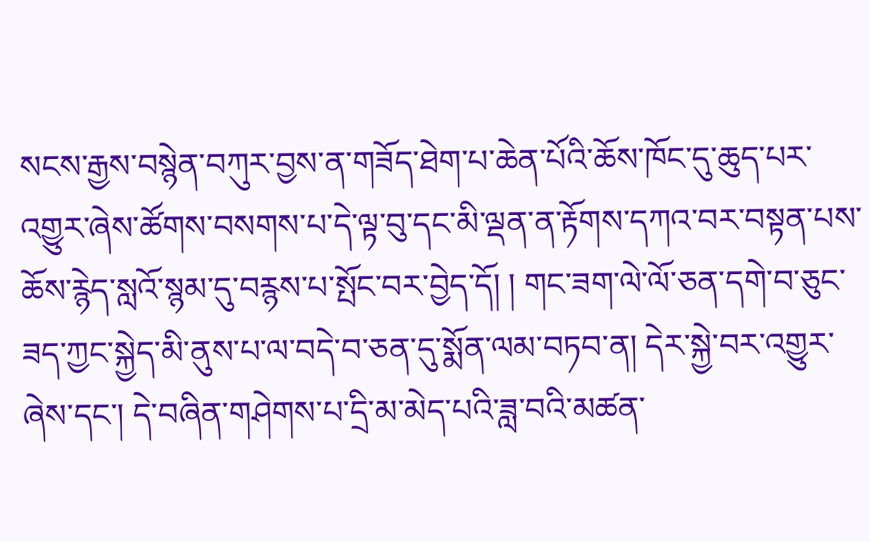སངས་རྒྱས་བསྙེན་བཀུར་བྱས་ན་གཟོད་ཐེག་པ་ཆེན་པོའི་ཆོས་ཁོང་དུ་ཆུད་པར་འགྱུར་ཞེས་ཚོགས་བསགས་པ་དེ་ལྟ་བུ་དང་མི་ལྡན་ན་རྟོགས་དཀའ་བར་བསྟན་པས་ཆོས་རྙེད་སླའོ་སྙམ་དུ་བརྙས་པ་སྤོང་བར་བྱེད་དོ། ། གང་ཟག་ལེ་ལོ་ཅན་དགེ་བ་ཅུང་ཟད་ཀྱང་སྐྱེད་མི་ནུས་པ་ལ་བདེ་བ་ཅན་དུ་སྨོན་ལམ་བཏབ་ན། དེར་སྐྱེ་བར་འགྱུར་ཞེས་དང་། དེ་བཞིན་གཤེགས་པ་དྲི་མ་མེད་པའི་ཟླ་བའི་མཚན་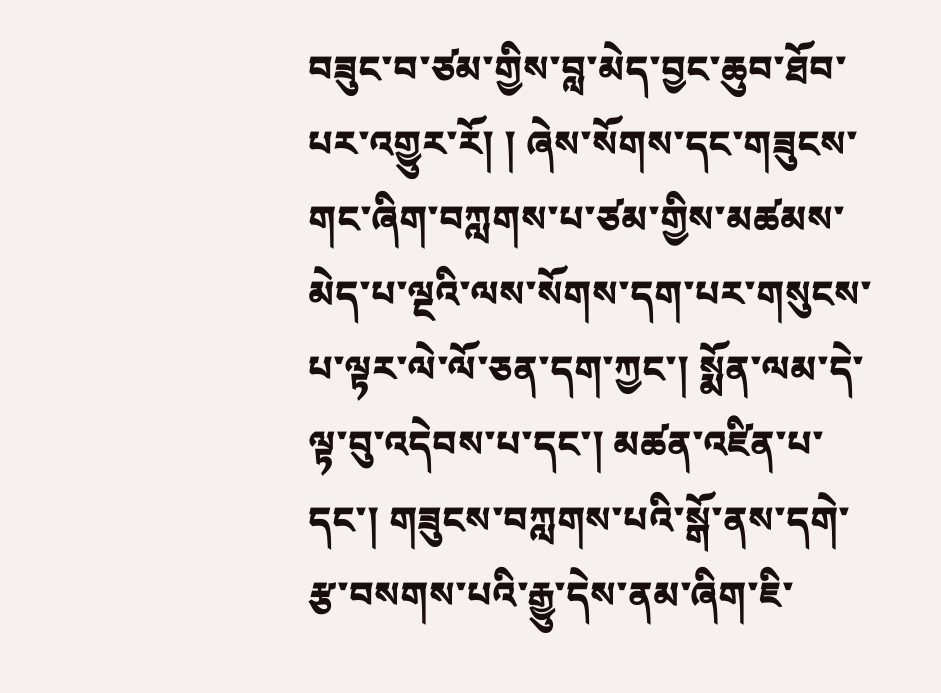བཟུང་བ་ཙམ་གྱིས་བླ་མེད་བྱང་ཆུབ་ཐོབ་པར་འགྱུར་རོ། ། ཞེས་སོགས་དང་གཟུངས་གང་ཞིག་བཀླགས་པ་ཙམ་གྱིས་མཚམས་མེད་པ་ལྔའི་ལས་སོགས་དག་པར་གསུངས་པ་ལྟར་ལེ་ལོ་ཅན་དག་ཀྱང་། སྨོན་ལམ་དེ་ལྟ་བུ་འདེབས་པ་དང་། མཚན་འཛིན་པ་དང་། གཟུངས་བཀླགས་པའི་སྒོ་ནས་དགེ་རྩ་བསགས་པའི་རྒྱུ་དེས་ནམ་ཞིག་ཇི་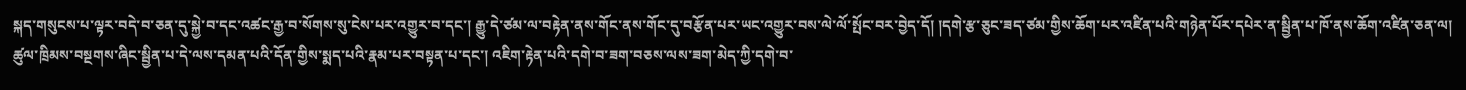སྐད་གསུངས་པ་ལྟར་བདེ་བ་ཅན་དུ་སྐྱེ་བ་དང་འཚང་རྒྱ་བ་སོགས་སུ་ངེས་པར་འགྱུར་བ་དང་། རྒྱུ་དེ་ཙམ་ལ་བརྟེན་ནས་གོང་ནས་གོང་དུ་བརྩོན་པར་ཡང་འགྱུར་བས་ལེ་ལོ་སྤོང་བར་བྱེད་དོ། །དགེ་རྩ་ཅུང་ཟད་ཙམ་གྱིས་ཆོག་པར་འཛིན་པའི་གཉེན་པོར་དཔེར་ན་སྦྱིན་པ་ཁོ་ནས་ཆོག་འཛིན་ཅན་ལ། ཚུལ་ཁྲིམས་བསྔགས་ཞིང་སྦྱིན་པ་དེ་ལས་དམན་པའི་དོན་གྱིས་སྨད་པའི་རྣམ་པར་བསྟན་པ་དང་། འཇིག་རྟེན་པའི་དགེ་བ་ཟག་བཅས་ལས་ཟག་མེད་ཀྱི་དགེ་བ་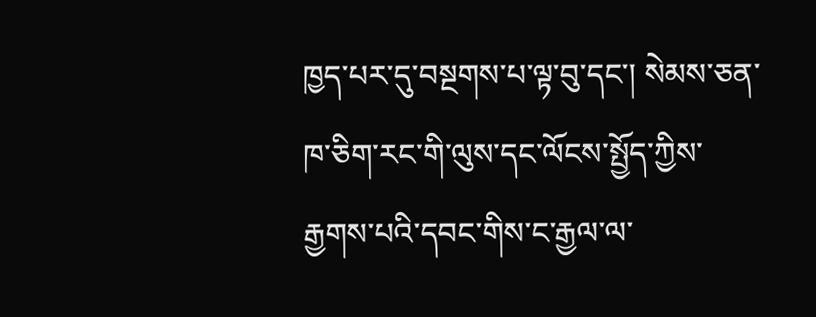ཁྱད་པར་དུ་བསྔགས་པ་ལྟ་བུ་དང་། སེམས་ཅན་ཁ་ཅིག་རང་གི་ལུས་དང་ལོངས་སྤྱོད་ཀྱིས་རྒྱགས་པའི་དབང་གིས་ང་རྒྱལ་ལ་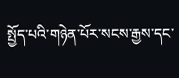སྤྱོད་པའི་གཉེན་པོར་སངས་རྒྱས་དང་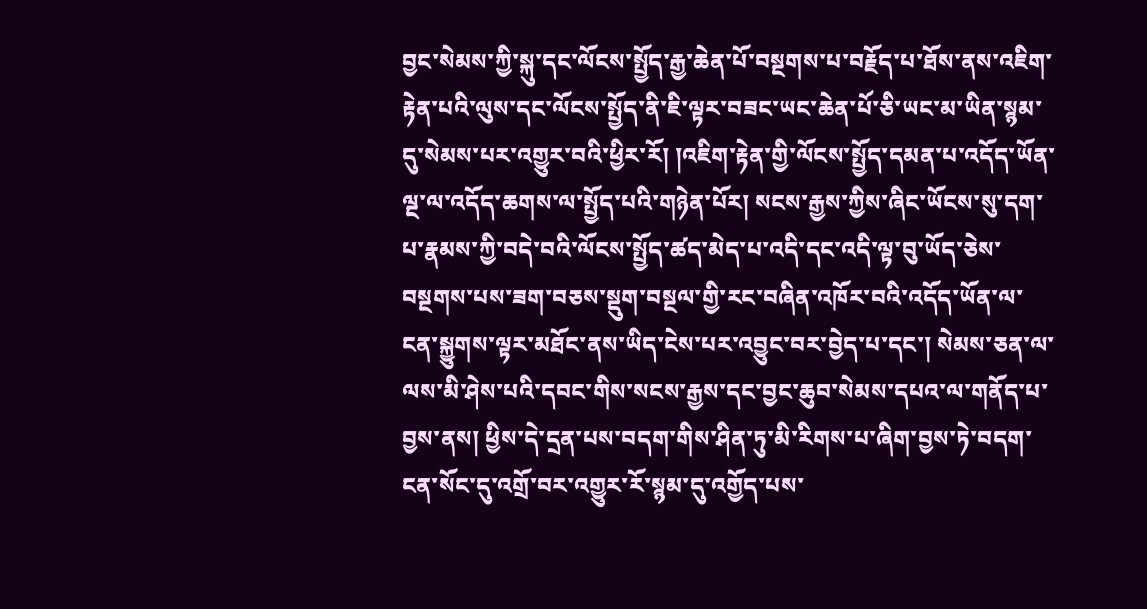བྱང་སེམས་ཀྱི་སྐུ་དང་ལོངས་སྤྱོད་རྒྱ་ཆེན་པོ་བསྔགས་པ་བརྗོད་པ་ཐོས་ནས་འཇིག་རྟེན་པའི་ལུས་དང་ལོངས་སྤྱོད་ནི་ཇི་ལྟར་བཟང་ཡང་ཆེན་པོ་ཅི་ཡང་མ་ཡིན་སྙམ་དུ་སེམས་པར་འགྱུར་བའི་ཕྱིར་རོ། །འཇིག་རྟེན་གྱི་ལོངས་སྤྱོད་དམན་པ་འདོད་ཡོན་ལྔ་ལ་འདོད་ཆགས་ལ་སྤྱོད་པའི་གཉེན་པོར། སངས་རྒྱས་ཀྱིས་ཞིང་ཡོངས་སུ་དག་པ་རྣམས་ཀྱི་བདེ་བའི་ལོངས་སྤྱོད་ཚད་མེད་པ་འདི་དང་འདི་ལྟ་བུ་ཡོད་ཅེས་བསྔགས་པས་ཟག་བཅས་སྡུག་བསྔལ་གྱི་རང་བཞིན་འཁོར་བའི་འདོད་ཡོན་ལ་ངན་སྐྱུགས་ལྟར་མཐོང་ནས་ཡིད་ངེས་པར་འབྱུང་བར་བྱེད་པ་དང་། སེམས་ཅན་ལ་ལས་མི་ཤེས་པའི་དབང་གིས་སངས་རྒྱས་དང་བྱང་ཆུབ་སེམས་དཔའ་ལ་གནོད་པ་བྱས་ནས། ཕྱིས་དེ་དྲན་པས་བདག་གིས་ཤིན་ཏུ་མི་རིགས་པ་ཞིག་བྱས་ཏེ་བདག་ངན་སོང་དུ་འགྲོ་བར་འགྱུར་རོ་སྙམ་དུ་འགྱོད་པས་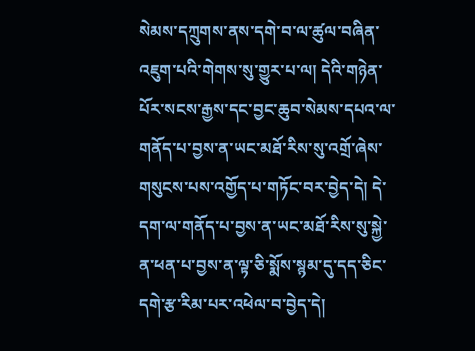སེམས་དཀྲུགས་ནས་དགེ་བ་ལ་ཚུལ་བཞིན་འཇུག་པའི་གེགས་སུ་གྱུར་པ་ལ། དེའི་གཉེན་པོར་སངས་རྒྱས་དང་བྱང་ཆུབ་སེམས་དཔའ་ལ་གནོད་པ་བྱས་ན་ཡང་མཐོ་རིས་སུ་འགྲོ་ཞེས་གསུངས་པས་འགྱོད་པ་གཏོང་བར་བྱེད་དེ། དེ་དག་ལ་གནོད་པ་བྱས་ན་ཡང་མཐོ་རིས་སུ་སྐྱེ་ན་ཕན་པ་བྱས་ན་ལྟ་ཅི་སྨོས་སྙམ་དུ་དད་ཅིང་དགེ་རྩ་རིམ་པར་འཕེལ་བ་བྱེད་དེ།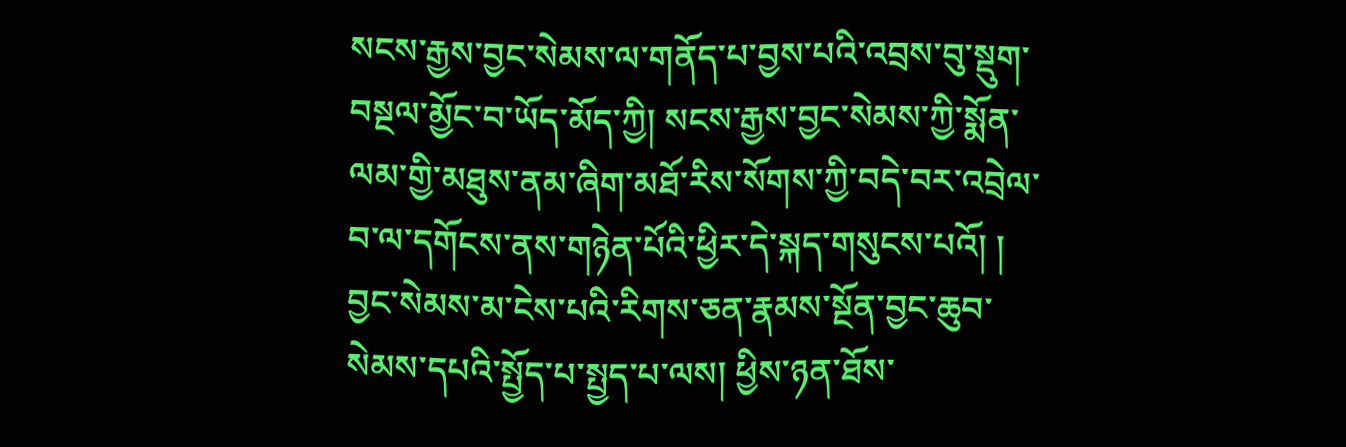སངས་རྒྱས་བྱང་སེམས་ལ་གནོད་པ་བྱས་པའི་འབྲས་བུ་སྡུག་བསྔལ་མྱོང་བ་ཡོད་མོད་ཀྱི། སངས་རྒྱས་བྱང་སེམས་ཀྱི་སྨོན་ལམ་གྱི་མཐུས་ནམ་ཞིག་མཐོ་རིས་སོགས་ཀྱི་བདེ་བར་འབྲེལ་བ་ལ་དགོངས་ནས་གཉེན་པོའི་ཕྱིར་དེ་སྐད་གསུངས་པའོ། ། བྱང་སེམས་མ་ངེས་པའི་རིགས་ཅན་རྣམས་སྔོན་བྱང་ཆུབ་སེམས་དཔའི་སྤྱོད་པ་སྤྱད་པ་ལས། ཕྱིས་ཉན་ཐོས་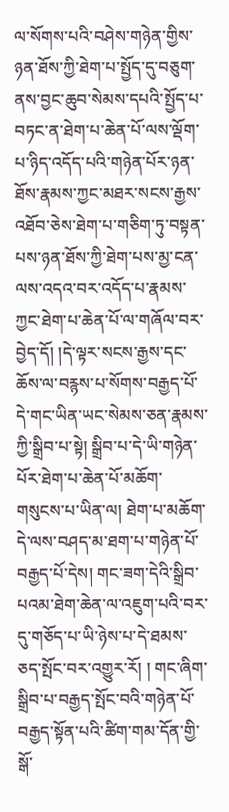ལ་སོགས་པའི་བཤེས་གཉེན་གྱིས་ཉན་ཐོས་ཀྱི་ཐེག་པ་སྤྱོད་དུ་བཅུག་ནས་བྱང་ཆུབ་སེམས་དཔའི་སྤྱོད་པ་བཏང་ན་ཐེག་པ་ཆེན་པོ་ལས་ལྡོག་པ་ཉིད་འདོད་པའི་གཉེན་པོར་ཉན་ཐོས་རྣམས་ཀྱང་མཐར་སངས་རྒྱས་འཐོབ་ཅེས་ཐེག་པ་གཅིག་ཏུ་བསྟན་པས་ཉན་ཐོས་ཀྱི་ཐེག་པས་མྱ་ངན་ལས་འདའ་བར་འདོད་པ་རྣམས་ཀྱང་ཐེག་པ་ཆེན་པོ་ལ་གཞོལ་བར་བྱེད་དོ། །དེ་ལྟར་སངས་རྒྱས་དང་ཆོས་ལ་བརྙས་པ་སོགས་བརྒྱད་པོ་དེ་གང་ཡིན་ཡང་སེམས་ཅན་རྣམས་ཀྱི་སྒྲིབ་པ་སྟེ། སྒྲིབ་པ་དེ་ཡི་གཉེན་པོར་ཐེག་པ་ཆེན་པོ་མཆོག་གསུངས་པ་ཡིན་ལ། ཐེག་པ་མཆོག་དེ་ལས་བཤད་མ་ཐག་པ་གཉེན་པོ་བརྒྱད་པོ་དེས། གང་ཟག་དེའི་སྒྲིབ་པའམ་ཐེག་ཆེན་ལ་འཇུག་པའི་བར་དུ་གཅོད་པ་ཡི་ཉེས་པ་དེ་ཐམས་ཅད་སྤོང་བར་འགྱུར་རོ། ། གང་ཞིག་སྒྲིབ་པ་བརྒྱད་སྤོང་བའི་གཉེན་པོ་བརྒྱད་སྟོན་པའི་ཚིག་གམ་དོན་གྱི་སྒོ་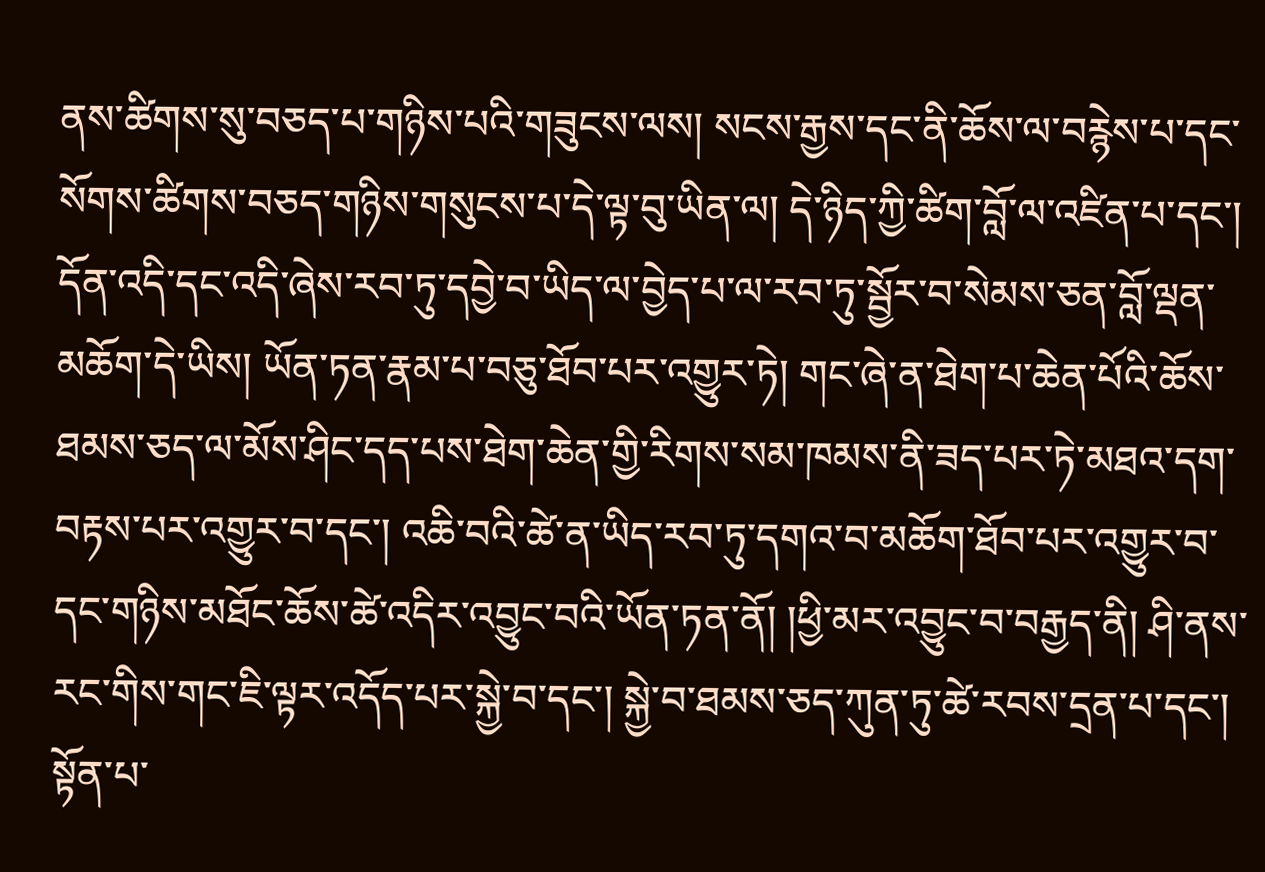ནས་ཚིགས་སུ་བཅད་པ་གཉིས་པའི་གཟུངས་ལས། སངས་རྒྱས་དང་ནི་ཆོས་ལ་བརྙེས་པ་དང་སོགས་ཚིགས་བཅད་གཉིས་གསུངས་པ་དེ་ལྟ་བུ་ཡིན་ལ། དེ་ཉིད་ཀྱི་ཚིག་བློ་ལ་འཛིན་པ་དང་། དོན་འདི་དང་འདི་ཞེས་རབ་ཏུ་དབྱེ་བ་ཡིད་ལ་བྱེད་པ་ལ་རབ་ཏུ་སྦྱོར་བ་སེམས་ཅན་བློ་ལྡན་མཆོག་དེ་ཡིས། ཡོན་ཏན་རྣམ་པ་བཅུ་ཐོབ་པར་འགྱུར་ཏེ། གང་ཞེ་ན་ཐེག་པ་ཆེན་པོའི་ཆོས་ཐམས་ཅད་ལ་མོས་ཤིང་དད་པས་ཐེག་ཆེན་གྱི་རིགས་སམ་ཁམས་ནི་ཟད་པར་ཏེ་མཐའ་དག་བརྟས་པར་འགྱུར་བ་དང་། འཆི་བའི་ཚེ་ན་ཡིད་རབ་ཏུ་དགའ་བ་མཆོག་ཐོབ་པར་འགྱུར་བ་དང་གཉིས་མཐོང་ཆོས་ཚེ་འདིར་འབྱུང་བའི་ཡོན་ཏན་ནོ། །ཕྱི་མར་འབྱུང་བ་བརྒྱད་ནི། ཤི་ནས་རང་གིས་གང་ཇི་ལྟར་འདོད་པར་སྐྱེ་བ་དང་། སྐྱེ་བ་ཐམས་ཅད་ཀུན་ཏུ་ཚེ་རབས་དྲན་པ་དང་། སྟོན་པ་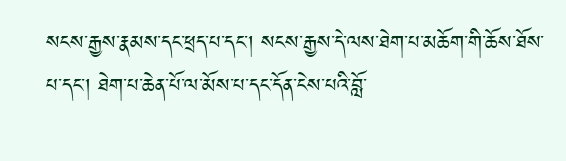སངས་རྒྱས་རྣམས་དང་ཕྲད་པ་དང་། སངས་རྒྱས་དེ་ལས་ཐེག་པ་མཆོག་གི་ཆོས་ཐོས་པ་དང་། ཐེག་པ་ཆེན་པོ་ལ་མོས་པ་དང་དོན་ངེས་པའི་བློ་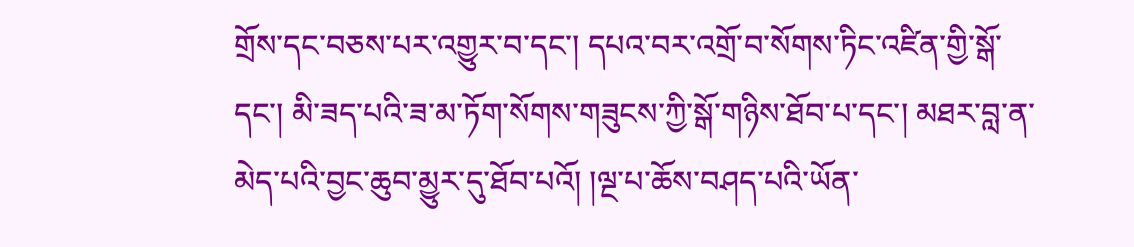གྲོས་དང་བཅས་པར་འགྱུར་བ་དང་། དཔའ་བར་འགྲོ་བ་སོགས་ཏིང་འཛིན་གྱི་སྒོ་དང་། མི་ཟད་པའི་ཟ་མ་ཏོག་སོགས་གཟུངས་ཀྱི་སྒོ་གཉིས་ཐོབ་པ་དང་། མཐར་བླ་ན་མེད་པའི་བྱང་ཆུབ་མྱུར་དུ་ཐོབ་པའོ། །ལྔ་པ་ཆོས་བཤད་པའི་ཡོན་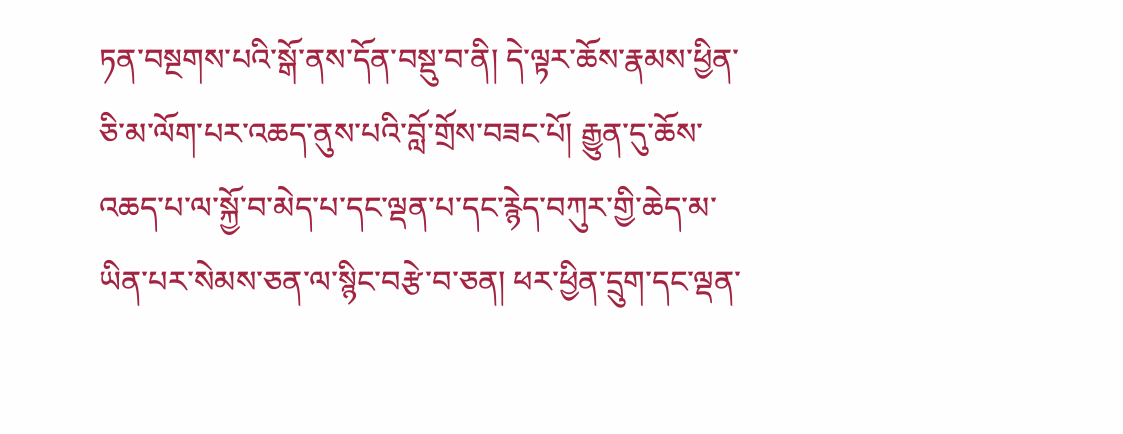ཏན་བསྔགས་པའི་སྒོ་ནས་དོན་བསྡུ་བ་ནི། དེ་ལྟར་ཆོས་རྣམས་ཕྱིན་ཅི་མ་ལོག་པར་འཆད་ནུས་པའི་བློ་གྲོས་བཟང་པོ། རྒྱུན་དུ་ཆོས་འཆད་པ་ལ་སྐྱོ་བ་མེད་པ་དང་ལྡན་པ་དང་རྙེད་བཀུར་གྱི་ཆེད་མ་ཡིན་པར་སེམས་ཅན་ལ་སྙིང་བརྩེ་བ་ཅན། ཕར་ཕྱིན་དྲུག་དང་ལྡན་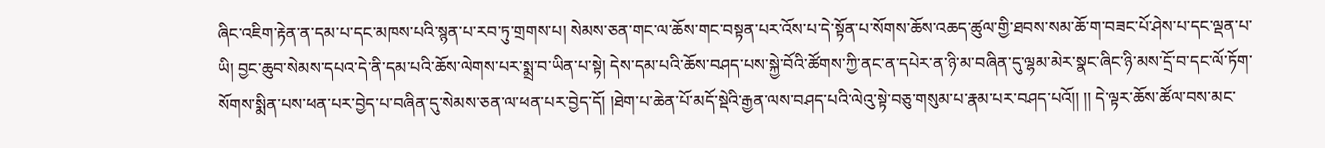ཞིང་འཇིག་རྟེན་ན་དམ་པ་དང་མཁས་པའི་སྙན་པ་རབ་ཏུ་གྲགས་པ། སེམས་ཅན་གང་ལ་ཆོས་གང་བསྟན་པར་འོས་པ་དེ་སྟོན་པ་སོགས་ཆོས་འཆད་ཚུལ་གྱི་ཐབས་སམ་ཆོ་ག་བཟང་པོ་ཤེས་པ་དང་ལྡན་པ་ཡི། བྱང་ཆུབ་སེམས་དཔའ་དེ་ནི་དམ་པའི་ཆོས་ལེགས་པར་སྨྲ་བ་ཡིན་པ་སྟེ། དེས་དམ་པའི་ཆོས་བཤད་པས་སྐྱེ་བོའི་ཚོགས་ཀྱི་ནང་ན་དཔེར་ན་ཉི་མ་བཞིན་དུ་ལྷམ་མེར་སྣང་ཞིང་ཉི་མས་དྲོ་བ་དང་ལོ་ཏོག་སོགས་སྨིན་པས་ཕན་པར་བྱེད་པ་བཞིན་དུ་སེམས་ཅན་ལ་ཕན་པར་བྱེད་དོ། །ཐེག་པ་ཆེན་པོ་མདོ་སྡེའི་རྒྱན་ལས་བཤད་པའི་ལེའུ་སྟེ་བཅུ་གསུམ་པ་རྣམ་པར་བཤད་པའོ།། །། དེ་ལྟར་ཆོས་ཚོལ་བས་མང་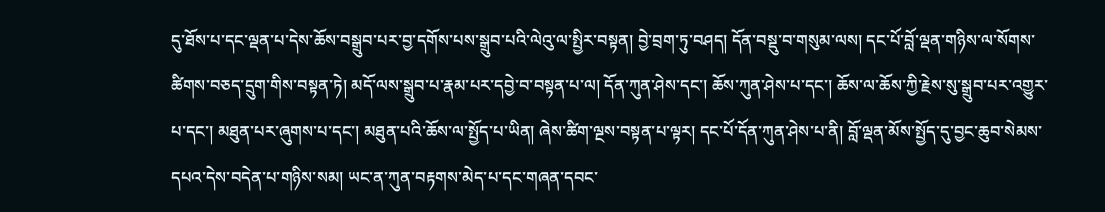དུ་ཐོས་པ་དང་ལྡན་པ་དེས་ཆོས་བསྒྲུབ་པར་བྱ་དགོས་པས་སྒྲུབ་པའི་ལེའུ་ལ་སྤྱིར་བསྟན། བྱེ་བྲག་ཏུ་བཤད། དོན་བསྡུ་བ་གསུམ་ལས། དང་པོ་བློ་ལྡན་གཉིས་ལ་སོགས་ཚིགས་བཅད་དྲུག་གིས་བསྟན་ཏེ། མདོ་ལས་སྒྲུབ་པ་རྣམ་པར་དབྱེ་བ་བསྟན་པ་ལ། དོན་ཀུན་ཤེས་དང་། ཆོས་ཀུན་ཤེས་པ་དང་། ཆོས་ལ་ཆོས་ཀྱི་རྗེས་སུ་སྒྲུབ་པར་འགྱུར་པ་དང་། མཐུན་པར་ཞུགས་པ་དང་། མཐུན་པའི་ཆོས་ལ་སྤྱོད་པ་ཡིན། ཞེས་ཚིག་ལྔས་བསྟན་པ་ལྟར། དང་པོ་དོན་ཀུན་ཤེས་པ་ནི། བློ་ལྡན་མོས་སྤྱོད་དུ་བྱང་ཆུབ་སེམས་དཔའ་དེས་བདེན་པ་གཉིས་སམ། ཡང་ན་ཀུན་བརྟགས་མེད་པ་དང་གཞན་དབང་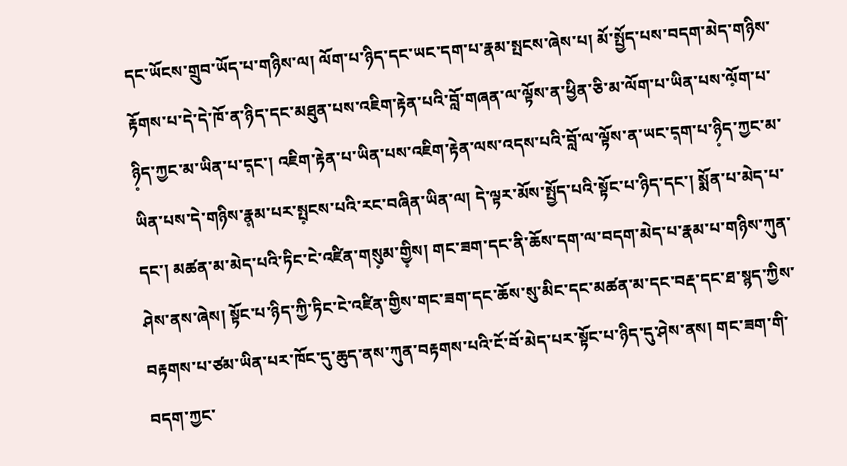དང་ཡོངས་གྲུབ་ཡོད་པ་གཉིས་ལ། ལོག་པ་ཉིད་དང་ཡང་དག་པ་རྣམ་སྤངས་ཞེས་པ། མོ་སྤྱོད་པས་བདག་མེད་གཉིས་རྟོགས་པ་དེ་དེ་ཁོ་ན་ཉིད་དང་མཐུན་པས་འཇིག་རྟེན་པའི་བློ་གཞན་ལ་ལྟོས་ན་ཕྱིན་ཅི་མ་ལོག་པ་ཡིན་པས་ལོ༷ག་པ་ཉི༷ད་ཀྱང་མ་ཡིན་པ་ད༷ང་། འཇིག་རྟེན་པ་ཡིན་པས་འཇིག་རྟེན་ལས་འདས་པའི་བློ་ལ་ལྟོས་ན་ཡང་ད༷ག་པ་ཉི༷ད་ཀྱང་མ་ཡིན་པས་དེ་གཉིས་རྣ༷མ་པར་སྤ༷ངས་པའི་རང་བཞིན་ཡིན་ལ། དེ་ལྟར་མོས་སྤྱོད་པའི་སྟོང་པ་ཉིད་དང་། སྨོན་པ་མེད་པ་དང་། མཚན་མ་མེད་པའི་ཏིང་ངེ་འཛིན་གསུ༷མ་གྱི༷ས། གང་ཟག་དང་ནི་ཆོས་དག་ལ་བདག་མེད་པ་རྣམ་པ་གཉིས་ཀུན་ཤེས་ནས་ཞེས། སྟོང་པ་ཉིད་ཀྱི་ཏིང་ངེ་འཛིན་གྱིས་གང་ཟག་དང་ཆོས་སུ་མིང་དང་མཚན་མ་དང་བརྡ་དང་ཐ་སྙད་ཀྱིས་བརྟགས་པ་ཙམ་ཡིན་པར་ཁོང་དུ་ཆུད་ནས་ཀུན་བརྟགས་པའི་ངོ་བོ་མེད་པར་སྟོང་པ་ཉིད་དུ་ཤེས་ནས། གང་ཟག་གི་བདག་ཀྱང་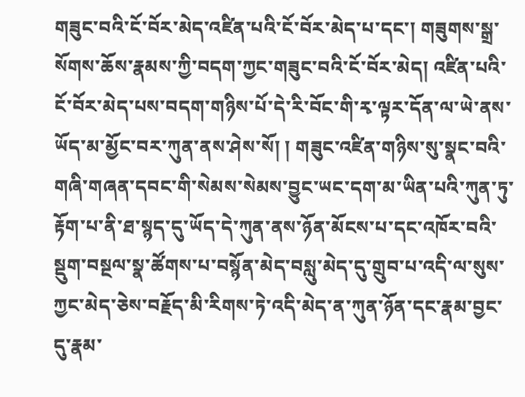གཟུང་བའི་ངོ་བོར་མེད་འཛིན་པའི་ངོ་བོར་མེད་པ་དང་། གཟུགས་སྒྲ་སོགས་ཆོས་རྣམས་ཀྱི་བདག་ཀྱང་གཟུང་བའི་ངོ་བོར་མེད། འཛིན་པའི་ངོ་བོར་མེད་པས་བདག་གཉིས་པོ་དེ་རི་བོང་གི་རྭ་ལྟར་དོན་ལ་ཡེ་ནས་ཡོད་མ་མྱོང་བར་ཀུན་ནས་ཤེས་སོ། ། གཟུང་འཛིན་གཉིས་སུ་སྣང་བའི་གཞི་གཞན་དབང་གི་སེམས་སེམས་བྱུང་ཡང་དག་མ་ཡིན་པའི་ཀུན་ཏུ་རྟོག་པ་ནི་ཐ་སྙད་དུ་ཡོད་དེ་ཀུན་ནས་ཉོན་མོངས་པ་དང་འཁོར་བའི་སྡུག་བསྔལ་སྣ་ཚོགས་པ་བསྙོན་མེད་བསླུ་མེད་དུ་གྲུབ་པ་འདི་ལ་སུས་ཀྱང་མེད་ཅེས་བརྗོད་མི་རིགས་ཏེ་འདི་མེད་ན་ཀུན་ཉོན་དང་རྣམ་བྱང་དུ་རྣམ་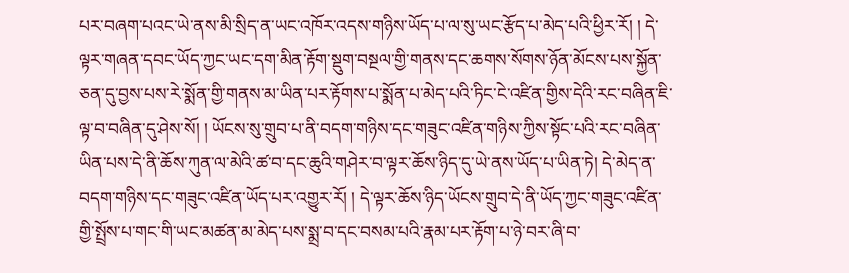པར་བཞག་པའང་ཡེ་ནས་མི་སྲིད་ན་ཡང་འཁོར་འདས་གཉིས་ཡོད་པ་ལ་སུ་ཡང་རྩོད་པ་མེད་པའི་ཕྱིར་རོ། ། དེ་ལྟར་གཞན་དབང་ཡོད་ཀྱང་ཡང་དག་མིན་རྟོག་སྡུག་བསྔལ་གྱི་གནས་དང་ཆགས་སོགས་ཉོན་མོངས་པས་སྐྱོན་ཅན་དུ་བྱས་པས་རེ་སྨོན་གྱི་གནས་མ་ཡིན་པར་རྟོགས་པ་སྨོན་པ་མེད་པའི་ཏིང་ངེ་འཛིན་གྱིས་དེའི་རང་བཞིན་ཇི་ལྟ་བ་བཞིན་དུ་ཤེས་སོ། ། ཡོངས་སུ་གྲུབ་པ་ནི་བདག་གཉིས་དང་གཟུང་འཛིན་གཉིས་ཀྱིས་སྟོང་པའི་རང་བཞིན་ཡིན་པས་དེ་ནི་ཆོས་ཀུན་ལ་མེའི་ཚ་བ་དང་ཆུའི་གཤེར་བ་ལྟར་ཆོས་ཉིད་དུ་ཡེ་ནས་ཡོད་པ་ཡིན་ཏེ། དེ་མེད་ན་བདག་གཉིས་དང་གཟུང་འཛིན་ཡོད་པར་འགྱུར་རོ། ། དེ་ལྟར་ཆོས་ཉིད་ཡོངས་གྲུབ་དེ་ནི་ཡོད་ཀྱང་གཟུང་འཛིན་གྱི་སྤྲོས་པ་གང་གི་ཡང་མཚན་མ་མེད་པས་སྨྲ་བ་དང་བསམ་པའི་རྣམ་པར་རྟོག་པ་ཉེ་བར་ཞི་བ་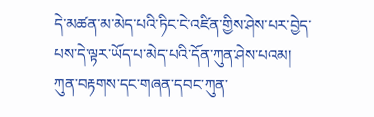དེ་མཚན་མ་མེད་པའི་ཏིང་ངེ་འཛིན་གྱིས་ཤེས་པར་བྱེད་པས་དེ་ལྟར་ཡོད་པ་མེད་པའི་དོན་ཀུན་ཤེས་པའམ། ཀུན་བརྟགས་དང་གཞན་དབང་ཀུན་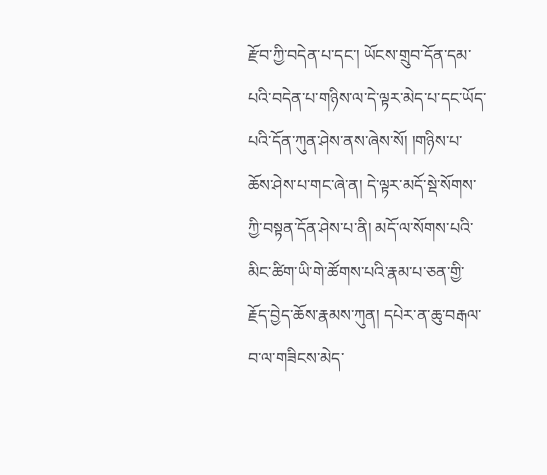རྫོབ་ཀྱི་བདེན་པ་དང་། ཡོངས་གྲུབ་དོན་དམ་པའི་བདེན་པ་གཉིས་ལ་དེ་ལྟར་མེད་པ་དང་ཡོད་པའི་དོན་ཀུན་ཤེས་ནས་ཞེས་སོ། །གཉིས་པ་ཆོས་ཤེས་པ་གང་ཞེ་ན། དེ་ལྟར་མདོ་སྡེ་སོགས་ཀྱི་བསྟན་དོན་ཤེས་པ་ནི། མདོ་ལ་སོགས་པའི་མིང་ཚིག་ཡི་གེ་ཚོགས་པའི་རྣམ་པ་ཅན་གྱི་རྗོད་བྱེད་ཆོས་རྣམས་ཀུན། དཔེར་ན་ཆུ་བརྒལ་བ་ལ་གཟིངས་མེད་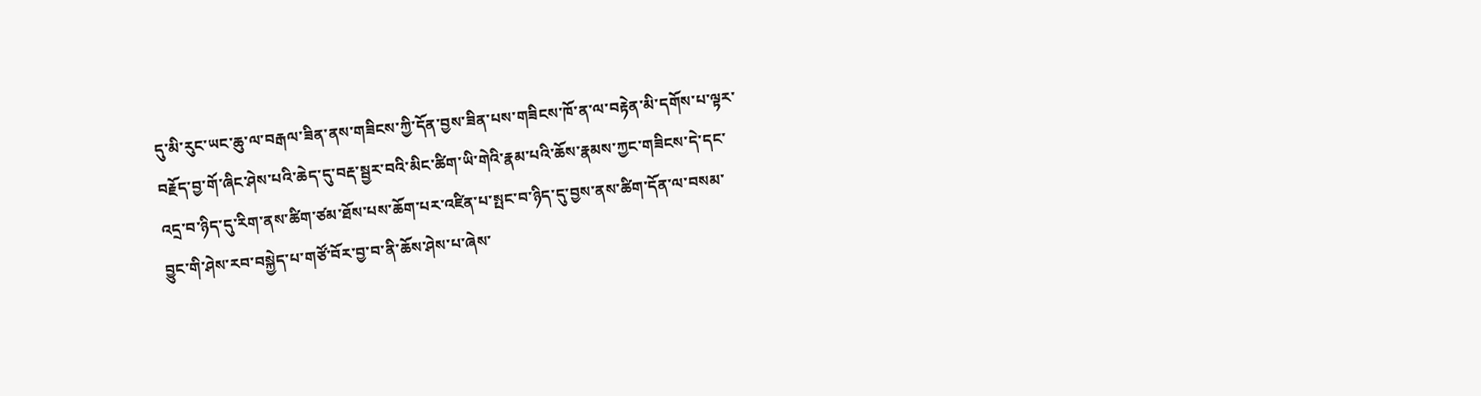དུ་མི་རུང་ཡང་ཆུ་ལ་བརྒལ་ཟིན་ནས་གཟིངས་ཀྱི་དོན་བྱས་ཟིན་པས་གཟིངས་ཁོ་ན་ལ་བརྟེན་མི་དགོས་པ་ལྟར་བརྗོད་བྱ་གོ་ཞིང་ཤེས་པའི་ཆེད་དུ་བརྡ་སྦྱར་བའི་མིང་ཚིག་ཡི་གེའི་རྣམ་པའི་ཆོས་རྣམས་ཀྱང་གཟིངས་དེ་དང་འདྲ་བ་ཉིད་དུ་རིག་ནས་ཚིག་ཙམ་ཐོས་པས་ཆོག་པར་འཛིན་པ་སྤང་བ་ཉིད་དུ་བྱས་ནས་ཚིག་དོན་ལ་བསམ་བྱུང་གི་ཤེས་རབ་བསྐྱེད་པ་གཙོ་བོར་བྱ་བ་ནི་ཆོས་ཤེས་པ་ཞེས་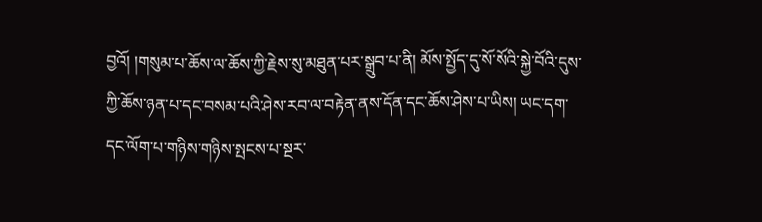བྱའོ། །གསུམ་པ་ཆོས་ལ་ཆོས་ཀྱི་རྗེས་སུ་མཐུན་པར་སྒྲུབ་པ་ནི། མོས་སྤྱོད་དུ་སོ་སོའི་སྐྱེ་བོའི་དུས་ཀྱི་ཆོས་ཉན་པ་དང་བསམ་པའི་ཤེས་རབ་ལ་བརྟེན་ནས་དོན་དང་ཆོས་ཤེས་པ་ཡིས། ཡང་དག་དང་ལོག་པ་གཉིས་གཉིས་སྤངས་པ་སྔར་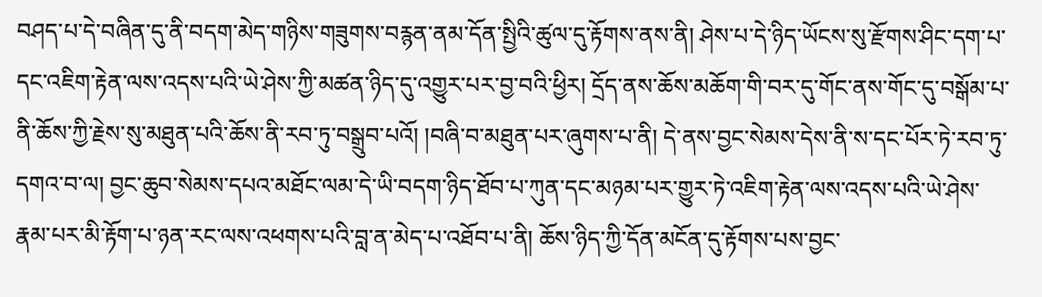བཤད་པ་དེ་བཞིན་དུ་ནི་བདག་མེད་གཉིས་གཟུགས་བརྙན་ནམ་དོན་སྤྱིའི་ཚུལ་དུ་རྟོགས་ནས་ནི། ཤེས་པ་དེ་ཉིད་ཡོངས་སུ་རྫོགས་ཤིང་དག་པ་དང་འཇིག་རྟེན་ལས་འདས་པའི་ཡེ་ཤེས་ཀྱི་མཚན་ཉིད་དུ་འགྱུར་པར་བྱ་བའི་ཕྱིར། དྲོད་ནས་ཆོས་མཆོག་གི་བར་དུ་གོང་ནས་གོང་དུ་བསྒོམ་པ་ནི་ཆོས་ཀྱི་རྗེས་སུ་མཐུན་པའི་ཆོས་ནི་རབ་ཏུ་བསྒྲུབ་པའོ། །བཞི་བ་མཐུན་པར་ཞུགས་པ་ནི། དེ་ནས་བྱང་སེམས་དེས་ནི་ས་དང་པོར་ཏེ་རབ་ཏུ་དགའ་བ་ལ། བྱང་ཆུབ་སེམས་དཔའ་མཐོང་ལམ་དེ་ཡི་བདག་ཉིད་ཐོབ་པ་ཀུན་དང་མཉམ་པར་གྱུར་ཏེ་འཇིག་རྟེན་ལས་འདས་པའི་ཡེ་ཤེས་རྣམ་པར་མི་རྟོག་པ་ཉན་རང་ལས་འཕགས་པའི་བླ་ན་མེད་པ་འཐོབ་པ་ནི། ཆོས་ཉིད་ཀྱི་དོན་མངོན་དུ་རྟོགས་པས་བྱང་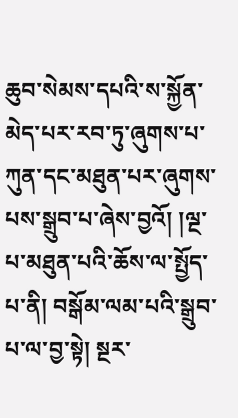ཆུབ་སེམས་དཔའི་ས་སྐྱོན་མེད་པར་རབ་ཏུ་ཞུགས་པ་ཀུན་དང་མཐུན་པར་ཞུགས་པས་སྒྲུབ་པ་ཞེས་བྱའོ། །ལྔ་པ་མཐུན་པའི་ཆོས་ལ་སྤྱོད་པ་ནི། བསྒོམ་ལམ་པའི་སྒྲུབ་པ་ལ་བྱ་སྟེ། སྔར་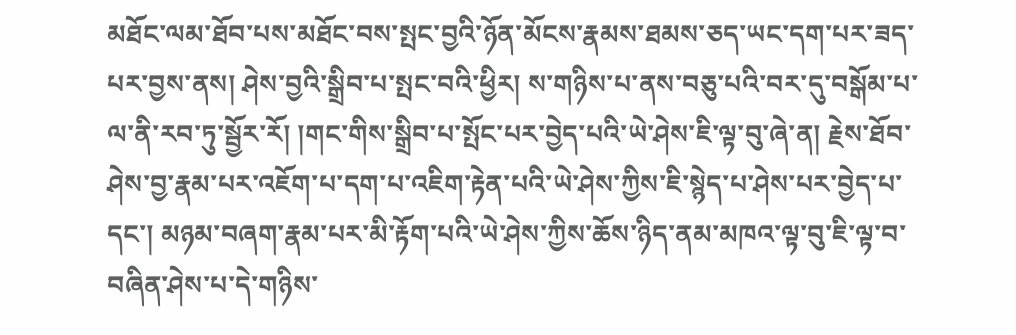མཐོང་ལམ་ཐོབ་པས་མཐོང་བས་སྤང་བྱའི་ཉོན་མོངས་རྣམས་ཐམས་ཅད་ཡང་དག་པར་ཟད་པར་བྱས་ནས། ཤེས་བྱའི་སྒྲིབ་པ་སྤང་བའི་ཕྱིར། ས་གཉིས་པ་ནས་བཅུ་པའི་བར་དུ་བསྒོམ་པ་ལ་ནི་རབ་ཏུ་སྦྱོར་རོ། །གང་གིས་སྒྲིབ་པ་སྤོང་པར་བྱེད་པའི་ཡེ་ཤེས་ཇི་ལྟ་བུ་ཞེ་ན། རྗེས་ཐོབ་ཤེས་བྱ་རྣམ་པར་འཇོག་པ་དག་པ་འཇིག་རྟེན་པའི་ཡེ་ཤེས་ཀྱིས་ཇི་སྙེད་པ་ཤེས་པར་བྱེད་པ་དང་། མཉམ་བཞག་རྣམ་པར་མི་རྟོག་པའི་ཡེ་ཤེས་ཀྱིས་ཆོས་ཉིད་ནམ་མཁའ་ལྟ་བུ་ཇི་ལྟ་བ་བཞིན་ཤེས་པ་དེ་གཉིས་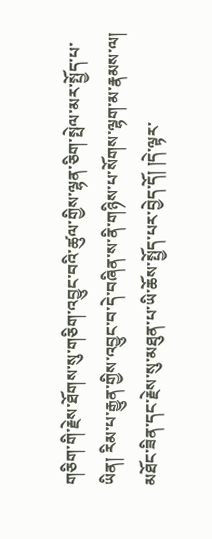གཅིག་གི་རྗེས་ཐོགས་སུ་གཅིག་འབྱུང་བའི་ཚུལ་གྱིས་ལྷན་ཅིག་སྤེལ་མར་སྤྱོད་པ་ཡིན། རིམ་པ་རྒྱུན་གྱིས་འབྱུང་བ་དེ་བཞིན་ས་ནི་གཉིས་པ་སོགས་ལྷག་མ་རྣམས་ལ། མཐོང་ཟིན་དང་རྗེས་སུ་མཐུན་པ་ཡི་ཆོས་སྤྱོད་པར་བྱེད་དོ། །དེ་ལྟར་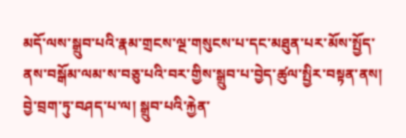མདོ་ལས་སྒྲུབ་པའི་རྣམ་གྲངས་ལྔ་གསུངས་པ་དང་མཐུན་པར་མོས་སྤྱོད་ནས་བསྒོམ་ལམ་ས་བཅུ་པའི་བར་གྱིས་སྒྲུབ་པ་བྱེད་ཚུལ་སྤྱིར་བསྟན་ནས། བྱེ་བྲག་ཏུ་བཤད་པ་ལ། སྒྲུབ་པའི་རྐྱེན་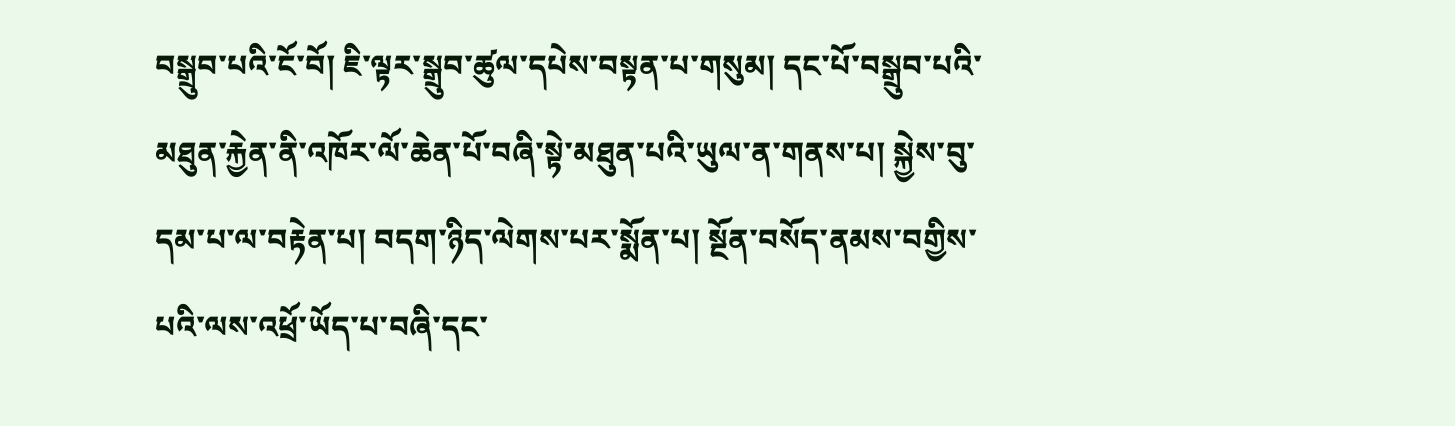བསྒྲུབ་པའི་ངོ་བོ། ཇི་ལྟར་སྒྲུབ་ཚུལ་དཔེས་བསྟན་པ་གསུམ། དང་པོ་བསྒྲུབ་པའི་མཐུན་རྐྱེན་ནི་འཁོར་ལོ་ཆེན་པོ་བཞི་སྟེ་མཐུན་པའི་ཡུལ་ན་གནས་པ། སྐྱེས་བུ་དམ་པ་ལ་བརྟེན་པ། བདག་ཉིད་ལེགས་པར་སྨོན་པ། སྔོན་བསོད་ནམས་བགྱིས་པའི་ལས་འཕྲོ་ཡོད་པ་བཞི་དང་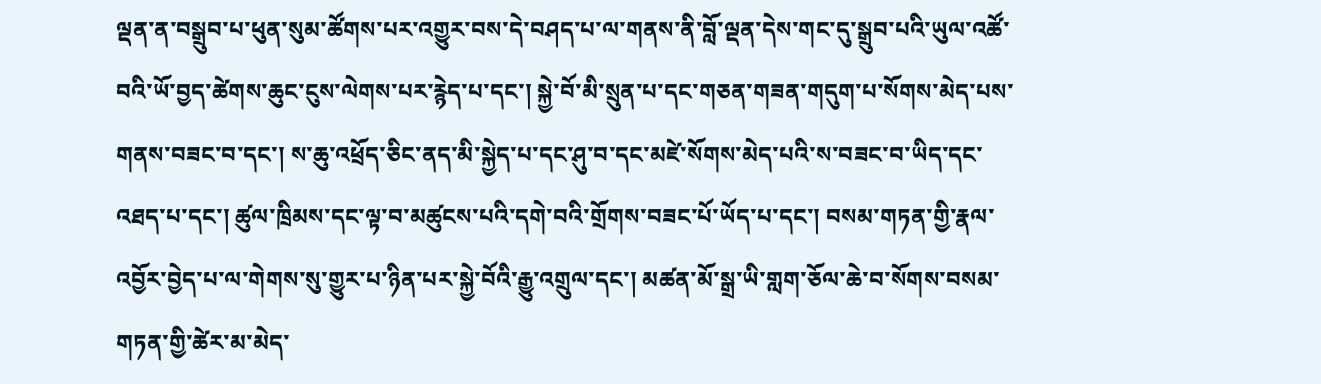ལྡན་ན་བསྒྲུབ་པ་ཕུན་སུམ་ཚོགས་པར་འགྱུར་བས་དེ་བཤད་པ་ལ་གནས་ནི་བློ་ལྡན་དེས་གང་དུ་སྒྲུབ་པའི་ཡུལ་འཚོ་བའི་ཡོ་བྱད་ཚེགས་ཆུང་ངུས་ལེགས་པར་རྙེད་པ་དང་། སྐྱེ་བོ་མི་སྲུན་པ་དང་གཅན་གཟན་གདུག་པ་སོགས་མེད་པས་གནས་བཟང་བ་དང་། ས་ཆུ་འཕྲོད་ཅིང་ནད་མི་སྐྱེད་པ་དང་ཤུ་བ་དང་མཛེ་སོགས་མེད་པའི་ས་བཟང་བ་ཡིད་དང་འཐད་པ་དང་། ཚུལ་ཁྲིམས་དང་ལྟ་བ་མཚུངས་པའི་དགེ་བའི་གྲོགས་བཟང་པོ་ཡོད་པ་དང་། བསམ་གཏན་གྱི་རྣལ་འབྱོར་བྱེད་པ་ལ་གེགས་སུ་གྱུར་པ་ཉིན་པར་སྐྱེ་བོའི་རྒྱུ་འགྲུལ་དང་། མཚན་མོ་སྒྲ་ཡི་གླག་ཅོལ་ཆེ་བ་སོགས་བསམ་གཏན་གྱི་ཚེར་མ་མེད་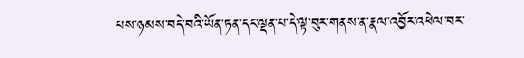པས་ཉམས་བདེ་བའི་ཡོན་ཏན་དང་ལྡན་པ་དེ་ལྟ་བུར་གནས་ན་རྣལ་འབྱོར་འཕེལ་བར་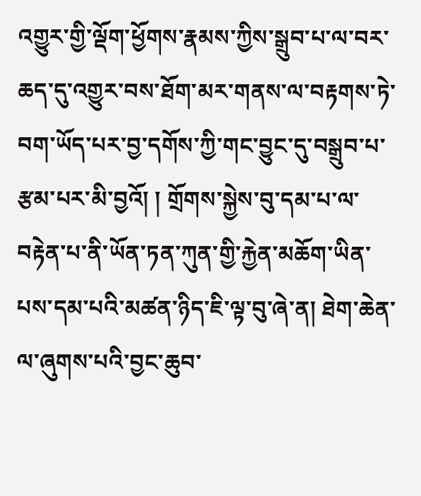འགྱུར་གྱི་ལྡོག་ཕྱོགས་རྣམས་ཀྱིས་སྒྲུབ་པ་ལ་བར་ཆད་དུ་འགྱུར་བས་ཐོག་མར་གནས་ལ་བརྟགས་ཏེ་བག་ཡོད་པར་བྱ་དགོས་ཀྱི་གང་བྱུང་དུ་བསྒྲུབ་པ་རྩམ་པར་མི་བྱའོ། ། གྲོགས་སྐྱེས་བུ་དམ་པ་ལ་བརྟེན་པ་ནི་ཡོན་ཏན་ཀུན་གྱི་རྐྱེན་མཆོག་ཡིན་པས་དམ་པའི་མཚན་ཉིད་ཇི་ལྟ་བུ་ཞེ་ན། ཐེག་ཆེན་ལ་ཞུགས་པའི་བྱང་ཆུབ་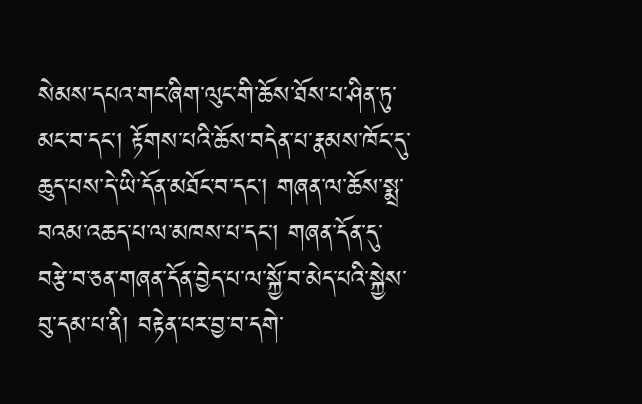སེམས་དཔའ་གང་ཞིག་ལུང་གི་ཆོས་ཐོས་པ་ཤིན་ཏུ་མང་བ་དང་། རྟོགས་པའི་ཆོས་བདེན་པ་རྣམས་ཁོང་དུ་ཆུད་པས་དེ་ཡི་དོན་མཐོང་བ་དང་། གཞན་ལ་ཆོས་སྨྲ་བའམ་འཆད་པ་ལ་མཁས་པ་དང་། གཞན་དོན་དུ་བརྩེ་བ་ཅན་གཞན་དོན་བྱེད་པ་ལ་སྐྱོ་བ་མེད་པའི་སྐྱེས་བུ་དམ་པ་ནི། བརྟེན་པར་བྱ་བ་དགེ་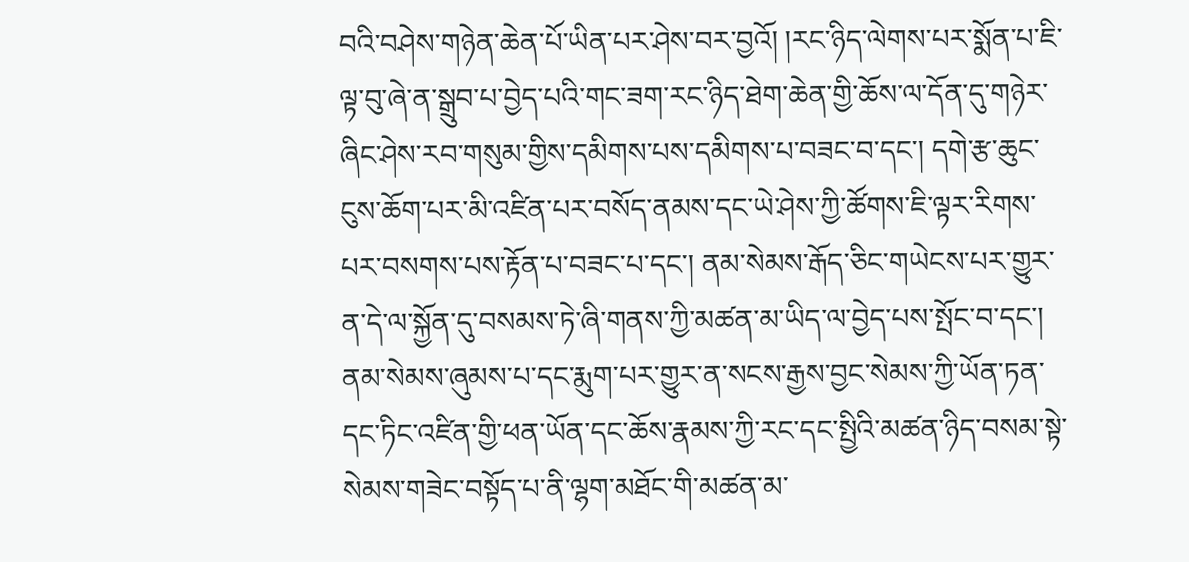བའི་བཤེས་གཉེན་ཆེན་པོ་ཡིན་པར་ཤེས་བར་བྱའོ། །རང་ཉིད་ལེགས་པར་སྨོན་པ་ཇི་ལྟ་བུ་ཞེ་ན་སྒྲུབ་པ་བྱེད་པའི་གང་ཟག་རང་ཉིད་ཐེག་ཆེན་གྱི་ཆོས་ལ་དོན་དུ་གཉེར་ཞིང་ཤེས་རབ་གསུམ་གྱིས་དམིགས་པས་དམིགས་པ་བཟང་བ་དང་། དགེ་རྩ་ཆུང་ངུས་ཆོག་པར་མི་འཛིན་པར་བསོད་ནམས་དང་ཡེ་ཤེས་ཀྱི་ཚོགས་ཇི་ལྟར་རིགས་པར་བསགས་པས་རྟོན་པ་བཟང་པ་དང་། ནམ་སེམས་རྒོད་ཅིང་གཡེངས་པར་གྱུར་ན་དེ་ལ་སྐྱོན་དུ་བསམས་ཏེ་ཞི་གནས་ཀྱི་མཚན་མ་ཡིད་ལ་བྱེད་པས་སྤོང་བ་དང་། ནམ་སེམས་ཞུམས་པ་དང་རྨུག་པར་གྱུར་ན་སངས་རྒྱས་བྱང་སེམས་ཀྱི་ཡོན་ཏན་དང་ཏིང་འཛིན་གྱི་ཕན་ཡོན་དང་ཆོས་རྣམས་ཀྱི་རང་དང་སྤྱིའི་མཚན་ཉིད་བསམ་སྟེ་སེམས་གཟེང་བསྟོད་པ་ནི་ལྷག་མཐོང་གི་མཚན་མ་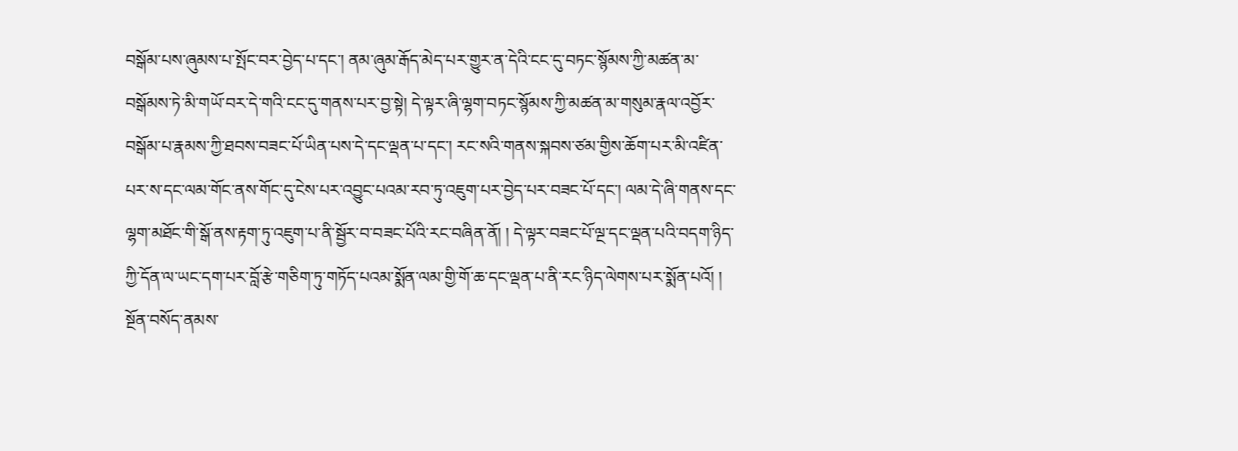བསྒོམ་པས་ཞུམས་པ་སྤོང་བར་བྱེད་པ་དང་། ནམ་ཞུམ་རྒོད་མེད་པར་གྱུར་ན་དེའི་ངང་དུ་བཏང་སྙོམས་ཀྱི་མཚན་མ་བསྒོམས་ཏེ་མི་གཡོ་བར་དེ་གའི་ངང་དུ་གནས་པར་བྱ་སྟེ། དེ་ལྟར་ཞི་ལྷག་བཏང་སྙོམས་ཀྱི་མཚན་མ་གསུམ་རྣལ་འབྱོར་བསྒོམ་པ་རྣམས་ཀྱི་ཐབས་བཟང་པོ་ཡིན་པས་དེ་དང་ལྡན་པ་དང་། རང་སའི་གནས་སྐབས་ཙམ་གྱིས་ཆོག་པར་མི་འཛིན་པར་ས་དང་ལམ་གོང་ནས་གོང་དུ་ངེས་པར་འབྱུང་པའམ་རབ་ཏུ་འཇུག་པར་བྱེད་པར་བཟང་པོ་དང་། ལམ་དེ་ཞི་གནས་དང་ལྷག་མཐོང་གི་སྒོ་ནས་རྟག་ཏུ་འཇུག་པ་ནི་སྦྱོར་བ་བཟང་པོའི་རང་བཞིན་ནོ། ། དེ་ལྟར་བཟང་པོ་ལྔ་དང་ལྡན་པའི་བདག་ཉིད་ཀྱི་དོན་ལ་ཡང་དག་པར་བློ་རྩེ་གཅིག་ཏུ་གཏོད་པའམ་སྨོན་ལམ་གྱི་གོ་ཆ་དང་ལྡན་པ་ནི་རང་ཉིད་ལེགས་པར་སྨོན་པའོ། ། སྔོན་བསོད་ནམས་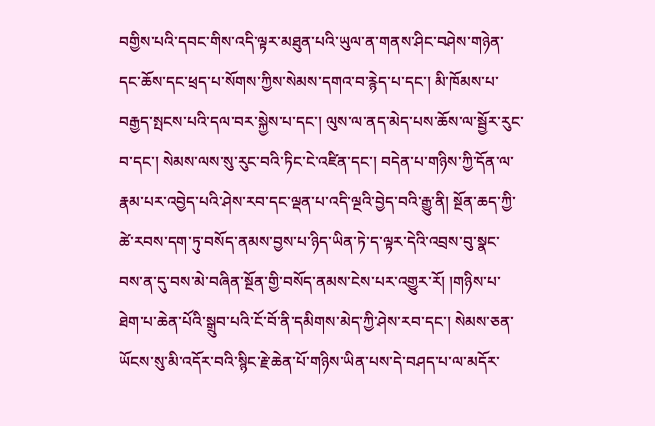བགྱིས་པའི་དབང་གིས་འདི་ལྟར་མཐུན་པའི་ཡུལ་ན་གནས་ཤིང་བཤེས་གཉེན་དང་ཆོས་དང་ཕྲད་པ་སོགས་ཀྱིས་སེམས་དགའ་བ་རྙེད་པ་དང་། མི་ཁོམས་པ་བརྒྱད་སྤངས་པའི་དལ་བར་སྐྱེས་པ་དང་། ལུས་ལ་ནད་མེད་པས་ཆོས་ལ་སྦྱོར་རུང་བ་དང་། སེམས་ལས་སུ་རུང་བའི་ཏིང་ངེ་འཛིན་དང་། བདེན་པ་གཉིས་ཀྱི་དོན་ལ་རྣམ་པར་འབྱེད་པའི་ཤེས་རབ་དང་ལྡན་པ་འདི་ལྔའི་བྱེད་བའི་རྒྱུ་ནི། སྔོན་ཆད་ཀྱི་ཚེ་རབས་དག་ཏུ་བསོད་ནམས་བྱས་པ་ཉིད་ཡིན་ཏེ་ད་ལྟར་དེའི་འབྲས་བུ་སྣང་བས་ན་དུ་བས་མེ་བཞིན་སྔོན་གྱི་བསོད་ནམས་ངེས་པར་འགྱུར་རོ། །གཉིས་པ་ཐེག་པ་ཆེན་པོའི་སྒྲུབ་པའི་ངོ་བོ་ནི་དམིགས་མེད་ཀྱི་ཤེས་རབ་དང་། སེམས་ཅན་ཡོངས་སུ་མི་འདོར་བའི་སྙིང་རྗེ་ཆེན་པོ་གཉིས་ཡིན་པས་དེ་བཤད་པ་ལ་མདོར་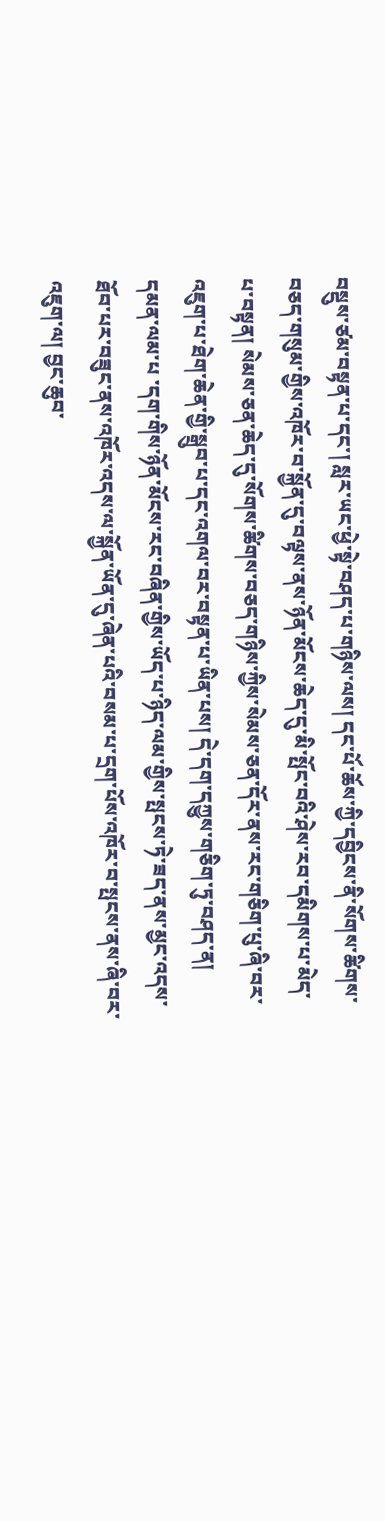བསྡུས་ཙམ་བསྟན་པ་དང་། སླར་ཡང་ཕྱེ་སྟེ་བཤད་པ་གཉིས་ལས། དང་པོ་ཆོས་ཀྱི་དབྱིངས་ནི་སོགས་ཚིགས་བཅད་གསུམ་གྱིས་འཁོར་བ་སྐྱོན་དུ་བལྟས་ནས་ཉོན་མོངས་ཆེད་དུ་མི་སྤོང་བའི་ཤེས་རབ་དམིགས་པ་མེད་པ་བསྟན། སེམས་ཅན་ཆེད་དུ་སོགས་ཚིགས་བཅད་གཉིས་ཀྱིས་སེམས་ཅན་དོར་ནས་རང་གཅིག་པུ་ཞི་བར་འཇུག་པ་ཐེག་ཆེན་གྱི་སྒྲུབ་པ་དང་འགལ་བར་བསྟན་པ་ཡིན་པས། དེ་དག་དཀྱུས་གཅིག་ཏུ་བཤད་ན། དམན་ལམ་པ ་དག་གིས་ཉོན་མོངས་རང་བཞིན་གྱིས་ཡོད་པ་ཉིད་ལམ་གྱིས་སྤངས་ཏེ་ཟད་ནས་མྱང་འདས་ཐོབ་པར་བཟུང་ནས་འཁོར་འདས་ལ་སྐྱོན་ཡོན་དུ་ཞེན་པའི་བསམ་པ་དྲག་པོས་འཁོར་བ་སྤངས་ནས་ཞི་བར་འཇུག་ལ། བྱང་ཆུབ་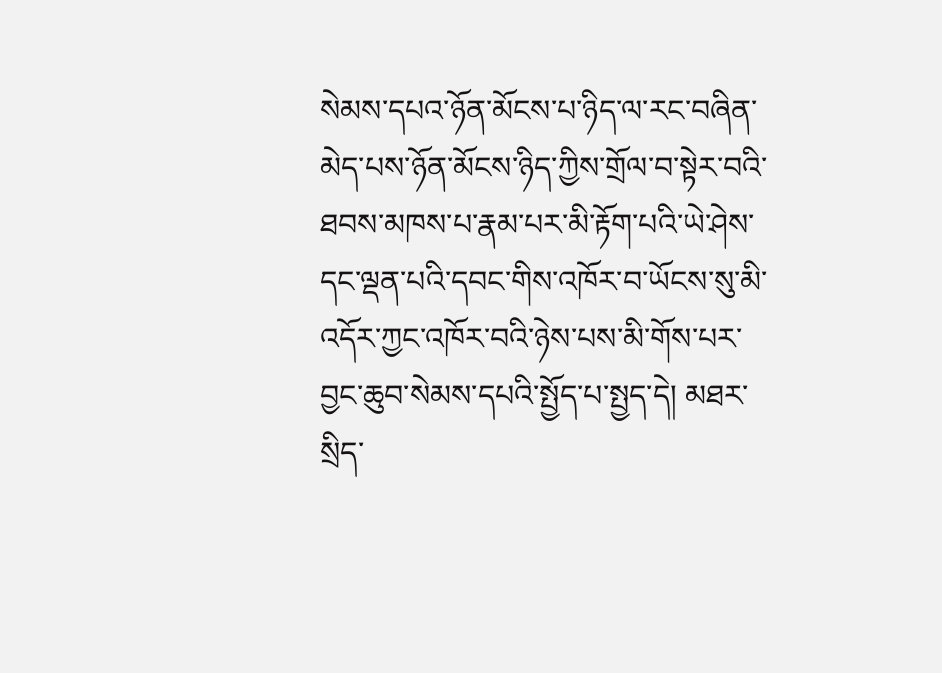སེམས་དཔའ་ཉོན་མོངས་པ་ཉིད་ལ་རང་བཞིན་མེད་པས་ཉོན་མོངས་ཉིད་ཀྱིས་གྲོལ་བ་སྟེར་བའི་ཐབས་མཁས་པ་རྣམ་པར་མི་རྟོག་པའི་ཡེ་ཤེས་དང་ལྡན་པའི་དབང་གིས་འཁོར་བ་ཡོངས་སུ་མི་འདོར་ཀྱང་འཁོར་བའི་ཉེས་པས་མི་གོས་པར་བྱང་ཆུབ་སེམས་དཔའི་སྤྱོད་པ་སྤྱད་དེ། མཐར་སྲིད་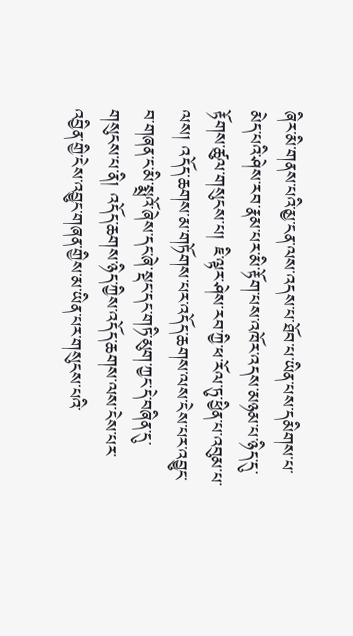ཞིར་མི་གནས་པའི་མྱ་ངན་ལས་འདས་པ་ཐོབ་པ་ཡིན་པས་དམིགས་པ་མེད་པའི་ཤེས་རབ་རྣམ་པར་མི་རྟོག་པས་འཁོར་འདས་མཉམ་པ་ཉིད་དུ་རྟོགས་ཚུལ་གསུངས་པ། ཇི་ལྟར་ཤེས་རབ་ཀྱི་ཕ་རོལ་ཏུ་ཕྱིན་པ་འབུམ་པ་ལས། འདོད་ཆགས་མ་གཏོགས་པར་འདོད་ཆགས་ལས་ངེས་པར་འབྱུང་བ་གཞན་ང་མི་སྨྲའོ་ཞེས་དང་ཞེ་སྡང་དང་གཏི་མུག་ཀྱང་དེ་བཞིན་དུ་གསུངས་པ་ནི། འདོད་ཆགས་ཉིད་ཀྱིས་འདོད་ཆགས་ལས་ངེས་པར་འབྱིན་གྱི་ངེས་འབྱུང་གཞན་གྱིས་མ་ཡིན་པར་གསུངས་པའི་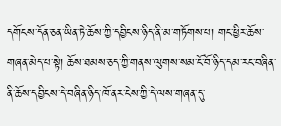དགོངས་དོན་ཅན་ཡིན་ཏེ་ཆོས་ཀྱི་དབྱིངས་ཉིད་ནི་མ་གཏོགས་པ། གང་ཕྱིར་ཆོས་གཞན་མེད་པ་སྟེ། ཆོས་ཐམས་ཅད་ཀྱི་གནས་ལུགས་སམ་ངོ་བོ་ཉིད་དམ་རང་བཞིན་ནི་ཆོས་དབྱིངས་དེ་བཞིན་ཉིད་ཁོ་ནར་ངེས་ཀྱི་དེ་ལས་གཞན་དུ་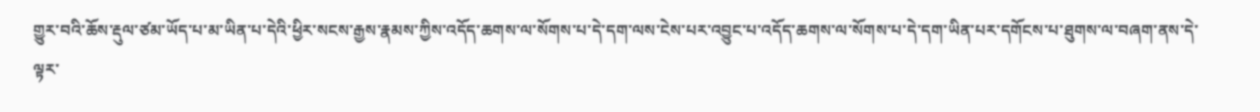གྱུར་བའི་ཆོས་རྡུལ་ཙམ་ཡོད་པ་མ་ཡིན་པ་དེའི་ཕྱིར་སངས་རྒྱས་རྣམས་ཀྱིས་འདོད་ཆགས་ལ་སོགས་པ་དེ་དག་ལས་ངེས་པར་འབྱུང་པ་འདོད་ཆགས་ལ་སོགས་པ་དེ་དག་ཡིན་པར་དགོངས་པ་ཐུགས་ལ་བཞག་ནས་དེ་ལྟར་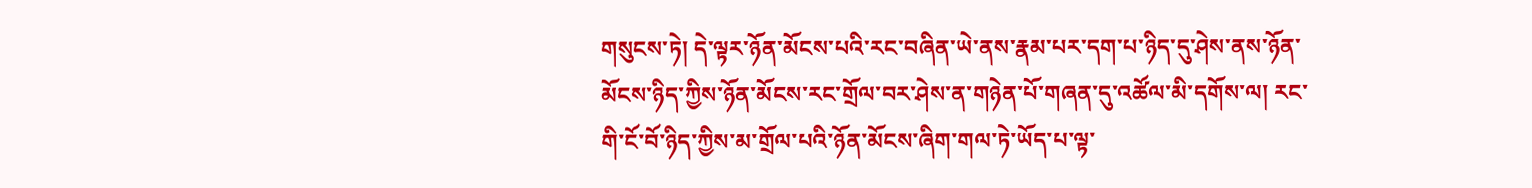གསུངས་ཏེ། དེ་ལྟར་ཉོན་མོངས་པའི་རང་བཞིན་ཡེ་ནས་རྣམ་པར་དག་པ་ཉིད་དུ་ཤེས་ནས་ཉོན་མོངས་ཉིད་ཀྱིས་ཉོན་མོངས་རང་གྲོལ་བར་ཤེས་ན་གཉེན་པོ་གཞན་དུ་འཚོལ་མི་དགོས་ལ། རང་གི་ངོ་བོ་ཉིད་ཀྱིས་མ་གྲོལ་པའི་ཉོན་མོངས་ཞིག་གལ་ཏེ་ཡོད་པ་ལྟ་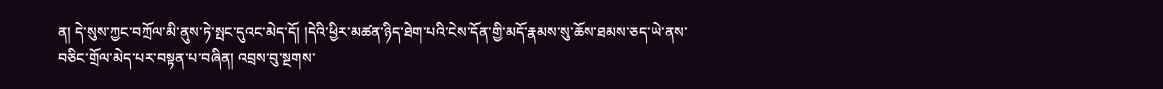ན། དེ་སུས་ཀྱང་བཀྲོལ་མི་ནུས་ཏེ་སྤང་དུའང་མེད་དོ། །དེའི་ཕྱིར་མཚན་ཉིད་ཐེག་པའི་ངེས་དོན་གྱི་མདོ་རྣམས་སུ་ཆོས་ཐམས་ཅད་ཡེ་ནས་བཅིང་གྲོལ་མེད་པར་བསྟན་པ་བཞིན། འབྲས་བུ་སྔགས་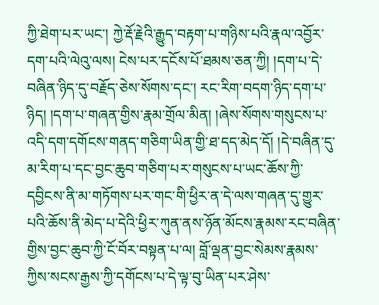ཀྱི་ཐེག་པར་ཡང་། ཀྱེ་རྡོ་རྗེའི་རྒྱུད་བརྟག་པ་གཉིས་པའི་རྣལ་འབྱོར་དག་པའི་ལེའུ་ལས། ངེས་པར་དངོས་པོ་ཐམས་ཅན་ཀྱི། །དག་པ་དེ་བཞིན་ཉིད་དུ་བརྗོད་ཅེས་སོགས་དང་། རང་རིག་བདག་ཉིད་དག་པ་ཉིད། །དག་པ་གཞན་གྱིས་རྣམ་གྲོལ་མིན། །ཞེས་སོགས་གསུངས་པ་འདི་དག་དགོངས་གནད་གཅིག་ཡིན་གྱི་ཐ་དད་མེད་དོ། །དེ་བཞིན་དུ་མ་རིག་པ་དང་བྱང་ཆུབ་གཅིག་པར་གསུངས་པ་ཡང་ཆོས་ཀྱི་དབྱིངས་ནི་མ་གཏོགས་པར་གང་གི་ཕྱིར་ན་དེ་ལས་གཞན་དུ་གྱུར་པའི་ཆོས་ནི་མེད་པ་དེའི་ཕྱིར་ཀུན་ནས་ཉོན་མོངས་རྣམས་རང་བཞིན་གྱིས་བྱང་ཆུབ་ཀྱི་ངོ་བོར་བསྟན་པ་ལ། བློ་ལྡན་བྱང་སེམས་རྣམས་ཀྱིས་སངས་རྒྱས་ཀྱི་དགོངས་པ་དེ་ལྟ་བུ་ཡིན་པར་ཤེས་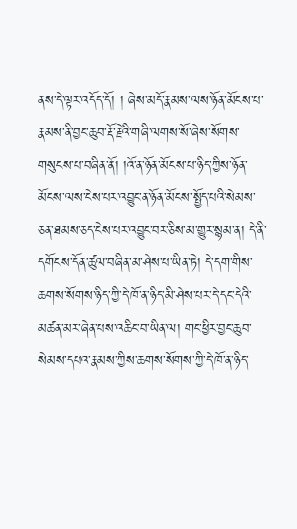ནས་དེ་ལྟར་འདོད་དོ། ། ཞེས་མདོ་རྣམས་ལས་ཉོན་མོངས་པ་རྣམས་ནི་བྱང་ཆུབ་རྡོ་རྗེའི་གཞི་ལགས་སོ་ཞེས་སོགས་གསུངས་པ་བཞིན་ནོ། །འོ་ན་ཉོན་མོངས་པ་ཉིད་ཀྱིས་ཉོན་མོངས་ལས་ངེས་པར་འབྱུང་ན་ཉོན་མོངས་སྤྱོད་པའི་སེམས་ཅན་ཐམས་ཅད་ངེས་པར་འབྱུང་བར་ཅིས་མ་གྱུར་སྙམ་ན། དེ་ནི་དགོངས་དོན་ཚུལ་བཞིན་མ་ཤེས་པ་ཡིན་ཏེ། དེ་དག་གིས་ཆགས་སོགས་ཉིད་ཀྱི་དེ་ཁོ་ན་ཉིད་མི་ཤེས་པར་དེ་དང་དེའི་མཚན་མར་ཞེན་པས་འཆིང་བ་ཡིན་ལ། གང་ཕྱིར་བྱང་ཆུབ་སེམས་དཔའ་རྣམས་ཀྱིས་ཆགས་སོགས་ཀྱི་དེ་ཁོ་ན་ཉིད་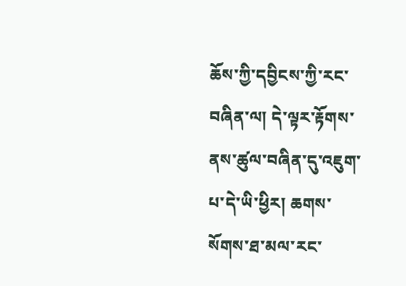ཆོས་ཀྱི་དབྱིངས་ཀྱི་རང་བཞིན་ལ། དེ་ལྟར་རྟོགས་ནས་ཚུལ་བཞིན་དུ་འཇུག་པ་དེ་ཡི་ཕྱིར། ཆགས་སོགས་ཐ་མལ་རང་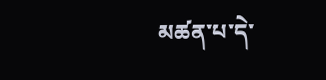མཚན་པ་དེ་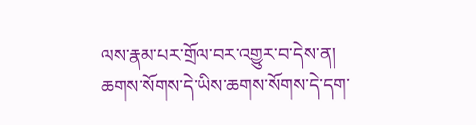ལས་རྣམ་པར་གྲོལ་བར་འགྱུར་བ་དེས་ན། ཆགས་སོགས་དེ་ཡིས་ཆགས་སོགས་དེ་དག་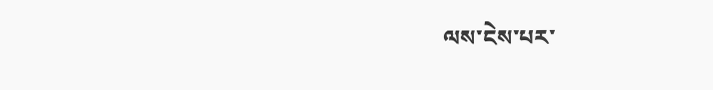ལས་ངེས་པར་